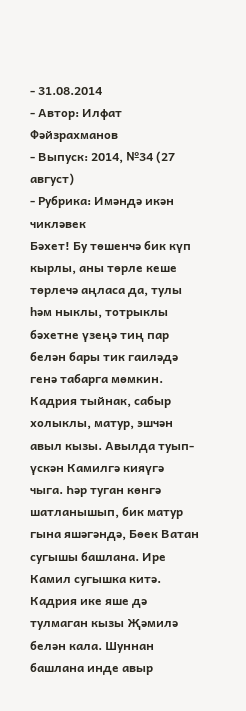- 31.08.2014
- Автор: Илфат Фәйзрахманов
- Выпуск: 2014, №34 (27 август)
- Рубрика: Имәндә икән чикләвек
Бәхет! Бу төшенчә бик күп кырлы, аны төрле кеше төрлечә аңласа да, тулы һәм ныклы, тотрыклы бәхетне үзеңә тиң пар белән бары тик гаиләдә генә табарга мөмкин.
Кадрия тыйнак, сабыр холыклы, матур, эшчән авыл кызы. Авылда туып-үскән Камилгә кияүгә чыга. Һәр туган көнгә шатланышып, бик матур гына яшәгәндә, Бөек Ватан сугышы башлана. Ире Камил сугышка китә. Кадрия ике яше дә тулмаган кызы Җәмилә белән кала. Шуннан башлана инде авыр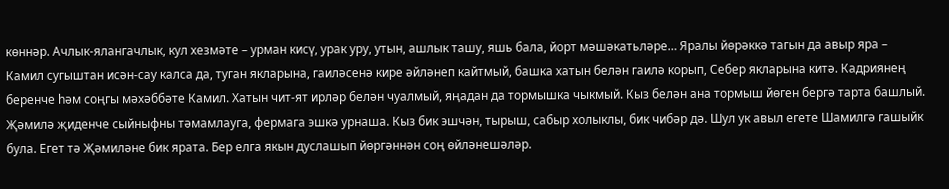көннәр. Ачлык-ялангачлык, кул хезмәте – урман кисү, урак уру, утын, ашлык ташу, яшь бала, йорт мәшәкатьләре… Яралы йөрәккә тагын да авыр яра – Камил сугыштан исән-сау калса да, туган якларына, гаиләсенә кире әйләнеп кайтмый, башка хатын белән гаилә корып, Себер якларына китә. Кадриянең беренче һәм соңгы мәхәббәте Камил. Хатын чит-ят ирләр белән чуалмый, яңадан да тормышка чыкмый. Кыз белән ана тормыш йөген бергә тарта башлый.
Җәмилә җиденче сыйныфны тәмамлауга, фермага эшкә урнаша. Кыз бик эшчән, тырыш, сабыр холыклы, бик чибәр дә. Шул ук авыл егете Шамилгә гашыйк була. Егет тә Җәмиләне бик ярата. Бер елга якын дуслашып йөргәннән соң өйләнешәләр.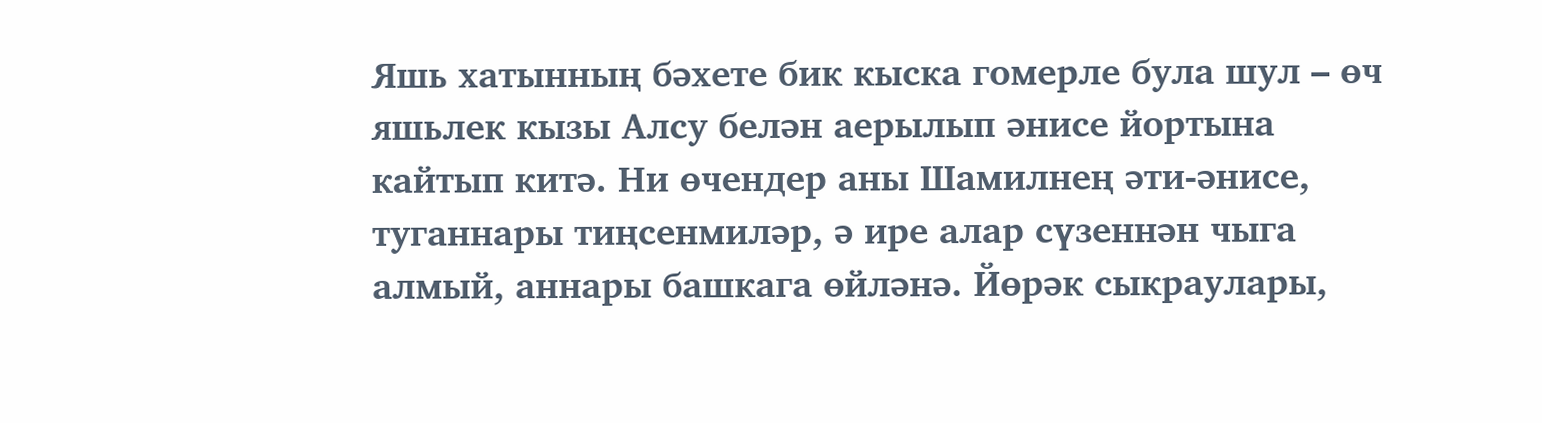Яшь хатынның бәхете бик кыска гомерле була шул – өч яшьлек кызы Алсу белән аерылып әнисе йортына кайтып китә. Ни өчендер аны Шамилнең әти-әнисе, туганнары тиңсенмиләр, ә ире алар сүзеннән чыга алмый, аннары башкага өйләнә. Йөрәк сыкраулары,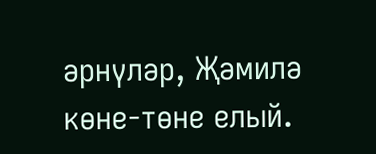әрнүләр, Җәмилә көне-төне елый.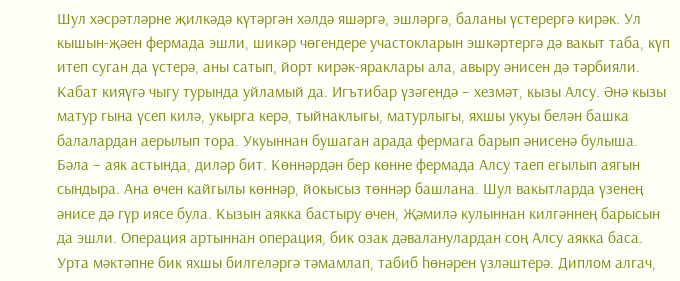Шул хәсрәтләрне җилкәдә күтәргән хәлдә яшәргә, эшләргә, баланы үстерергә кирәк. Ул кышын-җәен фермада эшли, шикәр чөгендере участокларын эшкәртергә дә вакыт таба, күп итеп суган да үстерә, аны сатып, йорт кирәк-яраклары ала, авыру әнисен дә тәрбияли. Кабат кияүгә чыгу турында уйламый да. Игътибар үзәгендә – хезмәт, кызы Алсу. Әнә кызы матур гына үсеп килә, укырга керә, тыйнаклыгы, матурлыгы, яхшы укуы белән башка балалардан аерылып тора. Укуыннан бушаган арада фермага барып әнисенә булыша. Бәла – аяк астында, диләр бит. Көннәрдән бер көнне фермада Алсу таеп егылып аягын сындыра. Ана өчен кайгылы көннәр, йокысыз төннәр башлана. Шул вакытларда үзенең әнисе дә гүр иясе була. Кызын аякка бастыру өчен, Җәмилә кулыннан килгәннең барысын да эшли. Операция артыннан операция, бик озак дәваланулардан соң Алсу аякка баса. Урта мәктәпне бик яхшы билгеләргә тәмамлап, табиб һөнәрен үзләштерә. Диплом алгач,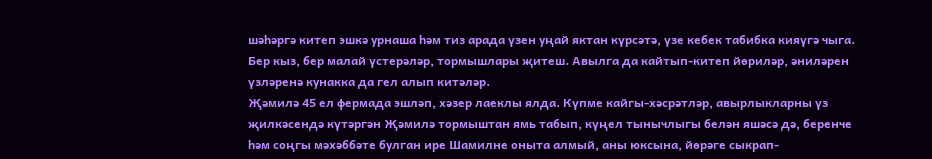шәһәргә китеп эшкә урнаша һәм тиз арада үзен уңай яктан күрсәтә, үзе кебек табибка кияүгә чыга. Бер кыз, бер малай үстерәләр, тормышлары җитеш. Авылга да кайтып-китеп йөриләр, әниләрен үзләренә кунакка да гел алып китәләр.
Җәмилә 45 ел фермада эшләп, хәзер лаеклы ялда. Күпме кайгы-хәсрәтләр, авырлыкларны үз җилкәсендә күтәргән Җәмилә тормыштан ямь табып, күңел тынычлыгы белән яшәсә дә, беренче һәм соңгы мәхәббәте булган ире Шамилне оныта алмый, аны юксына, йөрәге сыкрап-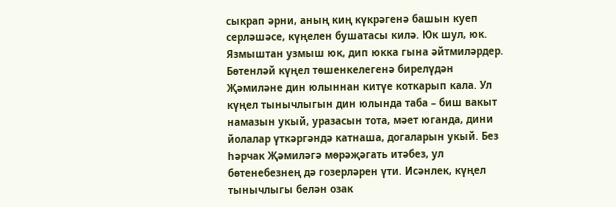сыкрап әрни, аның киң күкрәгенә башын куеп серләшәсе, күңелен бушатасы килә. Юк шул, юк. Язмыштан узмыш юк, дип юкка гына әйтмиләрдер. Бөтенләй күңел төшенкелегенә бирелүдән Җәмиләне дин юлыннан китүе коткарып кала. Ул күңел тынычлыгын дин юлында таба – биш вакыт намазын укый, уразасын тота, мәет юганда, дини йолалар үткәргәндә катнаша, догаларын укый. Без һәрчак Җәмиләгә мөрәҗәгать итәбез, ул бөтенебезнең дә гозерләрен үти. Исәнлек, күңел тынычлыгы белән озак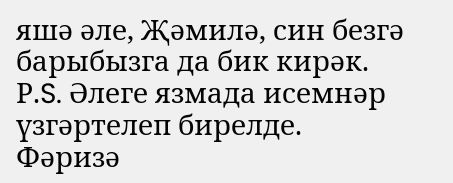яшә әле, Җәмилә, син безгә барыбызга да бик кирәк.
Р.S. Әлеге язмада исемнәр үзгәртелеп бирелде.
Фәризә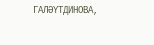ГАЛӘҮТДИНОВА,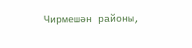Чирмешән районы,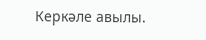Керкәле авылы.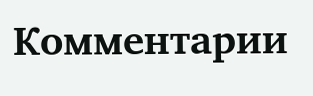Комментарии